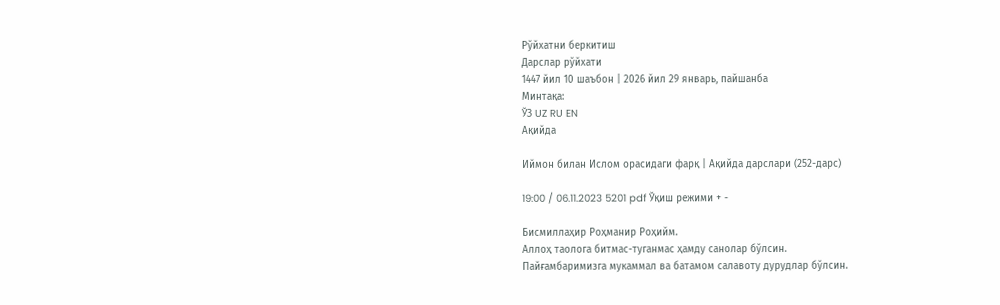Рўйхатни беркитиш
Дарслар рўйхати
1447 йил 10 шаъбон | 2026 йил 29 январь, пайшанба
Минтақа:
ЎЗ UZ RU EN
Ақийда

Иймон билан Ислом орасидаги фарқ | Ақийда дарслари (252-дарс)

19:00 / 06.11.2023 5201 pdf Ўқиш режими + -

Бисмиллаҳир Роҳманир Роҳийм.
Аллоҳ таолога битмас-туганмас ҳамду санолар бўлсин.
Пайғамбаримизга мукаммал ва батамом салавоту дурудлар бўлсин.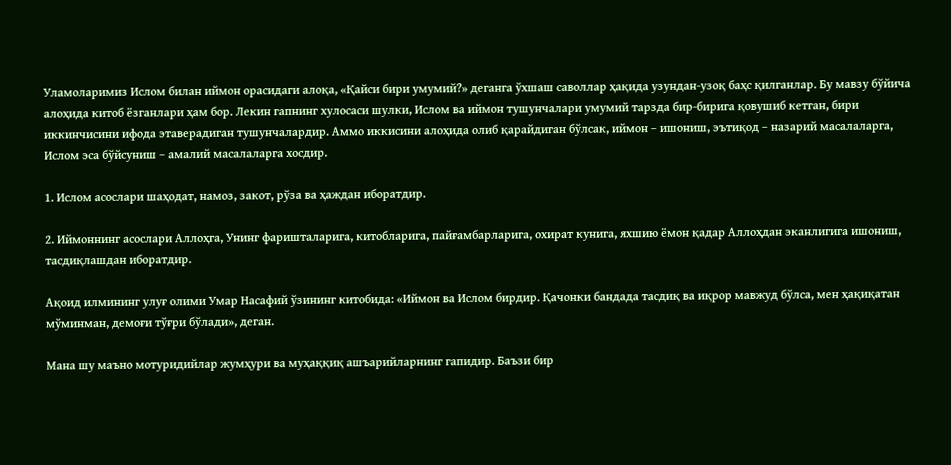Уламоларимиз Ислом билан иймон орасидаги алоқа, «Қайси бири умумий?» деганга ўхшаш саволлар ҳақида узундан-узоқ баҳс қилганлар. Бу мавзу бўйича алоҳида китоб ёзганлари ҳам бор. Лекин гапнинг хулосаси шулки, Ислом ва иймон тушунчалари умумий тарзда бир-бирига қовушиб кетган, бири иккинчисини ифода этаверадиган тушунчалардир. Аммо иккисини алоҳида олиб қарайдиган бўлсак, иймон – ишониш, эътиқод – назарий масалаларга, Ислом эса бўйсуниш – амалий масалаларга хосдир.

1. Ислом асослари шаҳодат, намоз, закот, рўза ва ҳаждан иборатдир.

2. Иймоннинг асослари Аллоҳга, Унинг фаришталарига, китобларига, пайғамбарларига, охират кунига, яхшию ёмон қадар Аллоҳдан эканлигига ишониш, тасдиқлашдан иборатдир.

Ақоид илмининг улуғ олими Умар Насафий ўзининг китобида: «Иймон ва Ислом бирдир. Қачонки бандада тасдиқ ва иқрор мавжуд бўлса, мен ҳақиқатан мўминман, демоғи тўғри бўлади», деган.

Мана шу маъно мотуридийлар жумҳури ва муҳаққиқ ашъарийларнинг гапидир. Баъзи бир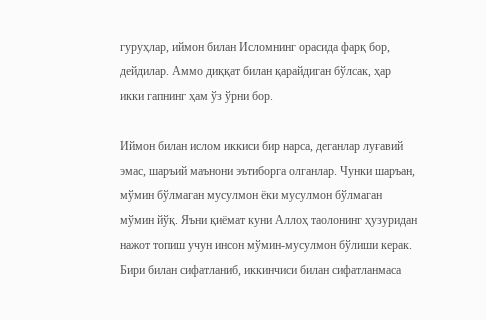гуруҳлар, иймон билан Исломнинг орасида фарқ бор, дейдилар. Аммо диққат билан қарайдиган бўлсак, ҳар икки гапнинг ҳам ўз ўрни бор.

Иймон билан ислом иккиси бир нарса, деганлар луғавий эмас, шаръий маънони эътиборга олганлар. Чунки шаръан, мўмин бўлмаган мусулмон ёки мусулмон бўлмаган мўмин йўқ. Яъни қиёмат куни Аллоҳ таолонинг ҳузуридан нажот топиш учун инсон мўмин-мусулмон бўлиши керак. Бири билан сифатланиб, иккинчиси билан сифатланмаса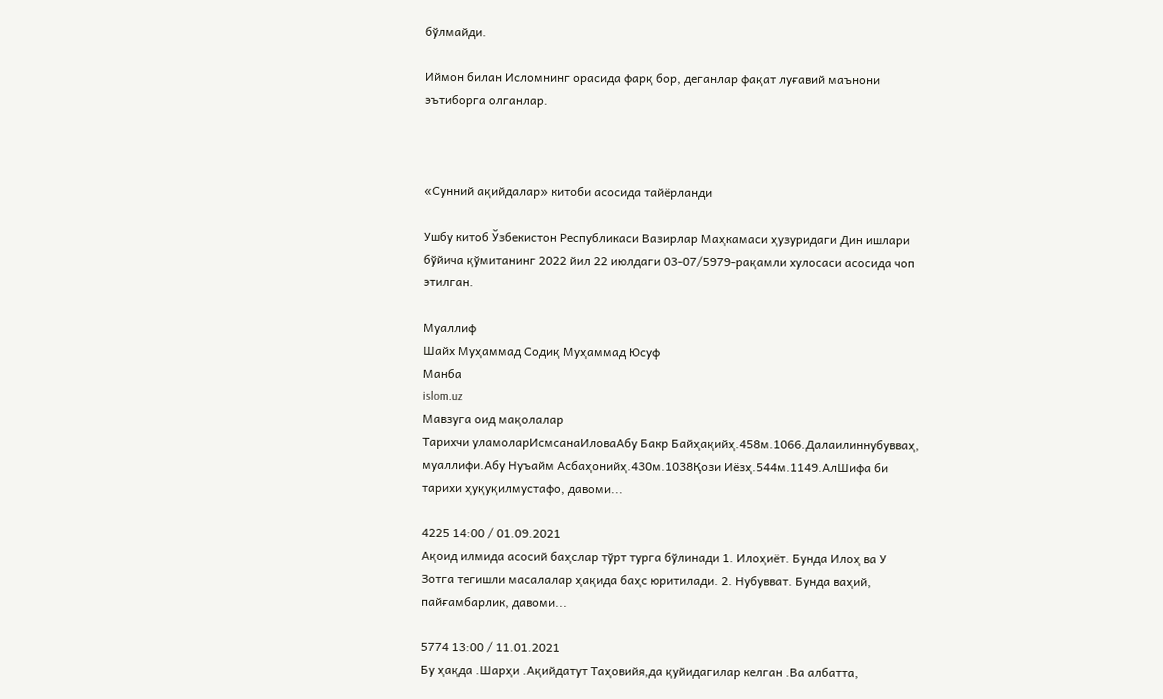бўлмайди.

Иймон билан Исломнинг орасида фарқ бор, деганлар фақат луғавий маънони эътиборга олганлар.



«Сунний ақийдалар» китоби асосида тайёрланди

Ушбу китоб Ўзбекистон Республикаси Вазирлар Маҳкамаси ҳузуридаги Дин ишлари бўйича қўмитанинг 2022 йил 22 июлдаги 03-07/5979-рақамли хулосаси асосида чоп этилган.

Муаллиф
Шайх Муҳаммад Содиқ Муҳаммад Юсуф
Манба
islom.uz
Мавзуга оид мақолалар
Тарихчи уламоларИсмсанаИловаАбу Бакр Байҳақийҳ.458м.1066.Далаилиннубувваҳ, муаллифи.Абу Нуъайм Асбаҳонийҳ.430м.1038Қози Иёзҳ.544м.1149.АлШифа би тарихи ҳуқуқилмустафо, давоми...

4225 14:00 / 01.09.2021
Ақоид илмида асосий баҳслар тўрт турга бўлинади 1. Илоҳиёт. Бунда Илоҳ ва У Зотга тегишли масалалар ҳақида баҳс юритилади. 2. Нубувват. Бунда ваҳий, пайғамбарлик, давоми...

5774 13:00 / 11.01.2021
Бу ҳақда .Шарҳи .Ақийдатут Таҳовийя,да қуйидагилар келган .Ва албатта,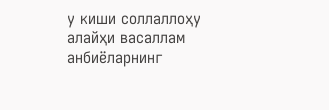у киши соллаллоҳу алайҳи васаллам анбиёларнинг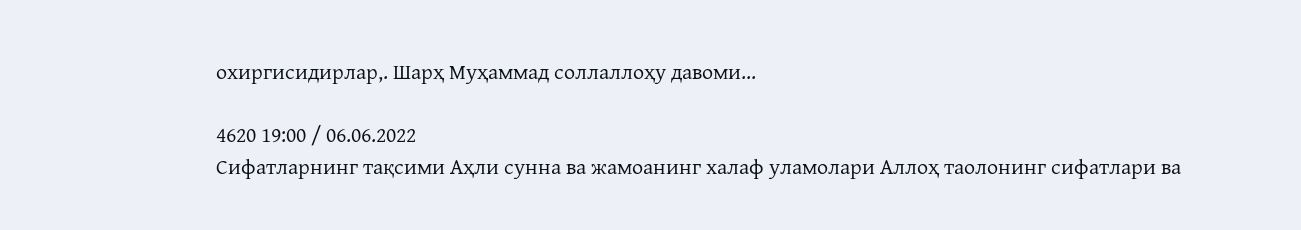охиргисидирлар,. Шарҳ Муҳаммад соллаллоҳу давоми...

4620 19:00 / 06.06.2022
Сифатларнинг тақсими Аҳли сунна ва жамоанинг халаф уламолари Аллоҳ таолонинг сифатлари ва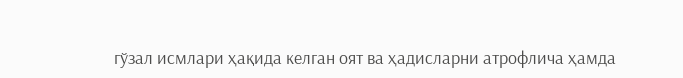гўзал исмлари ҳақида келган оят ва ҳадисларни атрофлича ҳамда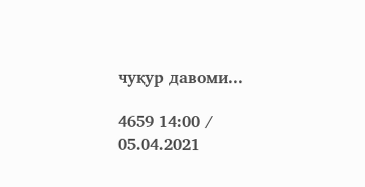чуқур давоми...

4659 14:00 / 05.04.2021